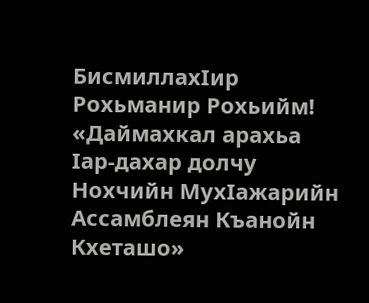БисмиллахIир Рохьманир Рохьийм!
«Даймахкал арахьа Iар-дахар долчу Нохчийн МухIажарийн Ассамблеян Къанойн Кхеташо»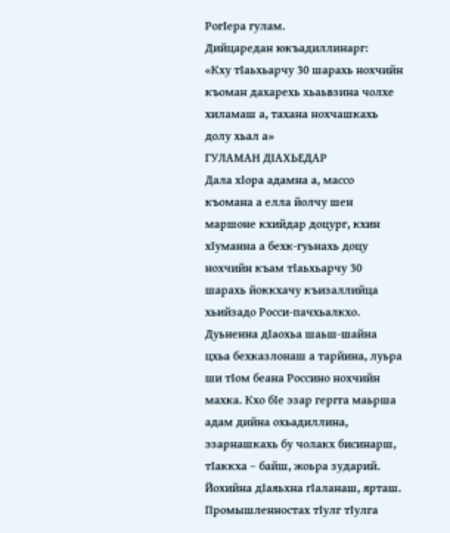РогIера гулам.
Дийцаредан юкъадиллинарг:
«Кху тIаьхьарчу 30 шарахь нохчийн къоман дахарехь хьаьвзина чолхе хиламаш а, тахана нохчашкахь долу хьал а»
ГУЛАМАН ДIАХЬЕДАР
Дала хIора адамна а, массо къомана а елла йолчу шен маршоне кхийдар доцург, кхин хIуманна а бехк-гуьнахь доцу нохчийн къам тIаьхьарчу 30 шарахь йоккхачу къизаллийца хьийзадо Росси-пачхьалкхо. Дуьненна дIаохьа шаьш-шайна цхьа бехказлонаш а тарйина, луьра ши тIом беана Россино нохчийн махка. Кхо бIе эзар гергга маьрша адам дийна охьадиллина, эзарнашкахь бу чолакх бисинарш, тIаккха – байш, жоьра зударий. Йохийна дIаяьхна гIаланаш, ярташ. Промышленностах тIулг тIулга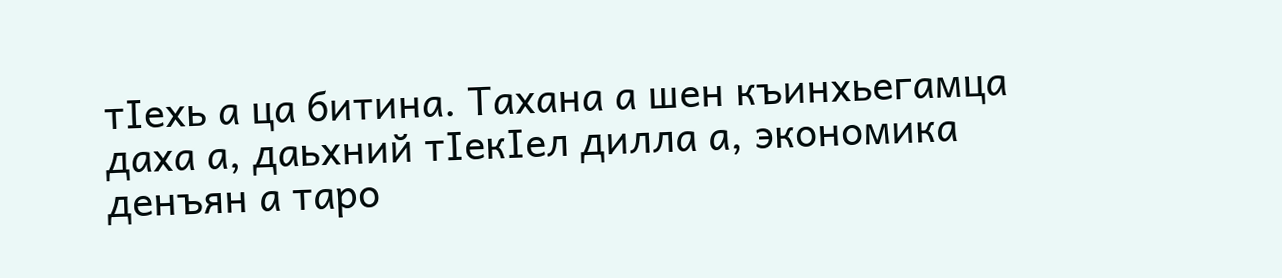тIехь а ца битина. Тахана а шен къинхьегамца даха а, даьхний тIекIел дилла а, экономика денъян а таро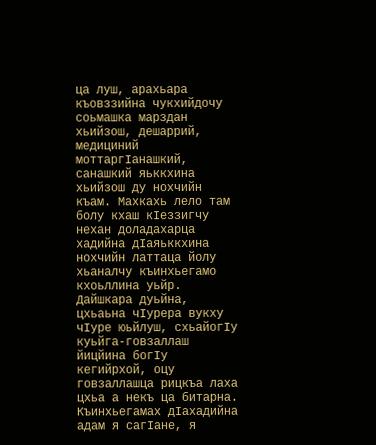ца луш, арахьара къовззийна чукхийдочу соьмашка марздан хьийзош, дешаррий, медициний моттаргIанашкий, санашкий яьккхина хьийзош ду нохчийн къам. Махкахь лело там болу кхаш кIеззигчу нехан доладахарца хадийна дIаяьккхина нохчийн латтаца йолу хьаналчу къинхьегамо кхоьллина уьйр. Дайшкара дуьйна, цхьаьна чIурера вукху чIуре юьйлуш, схьайогIу куьйга-говзаллаш йицйина богIу кегийрхой, оцу говзаллашца рицкъа лаха цхьа а некъ ца битарна. Къинхьегамах дIахадийна адам я сагIане, я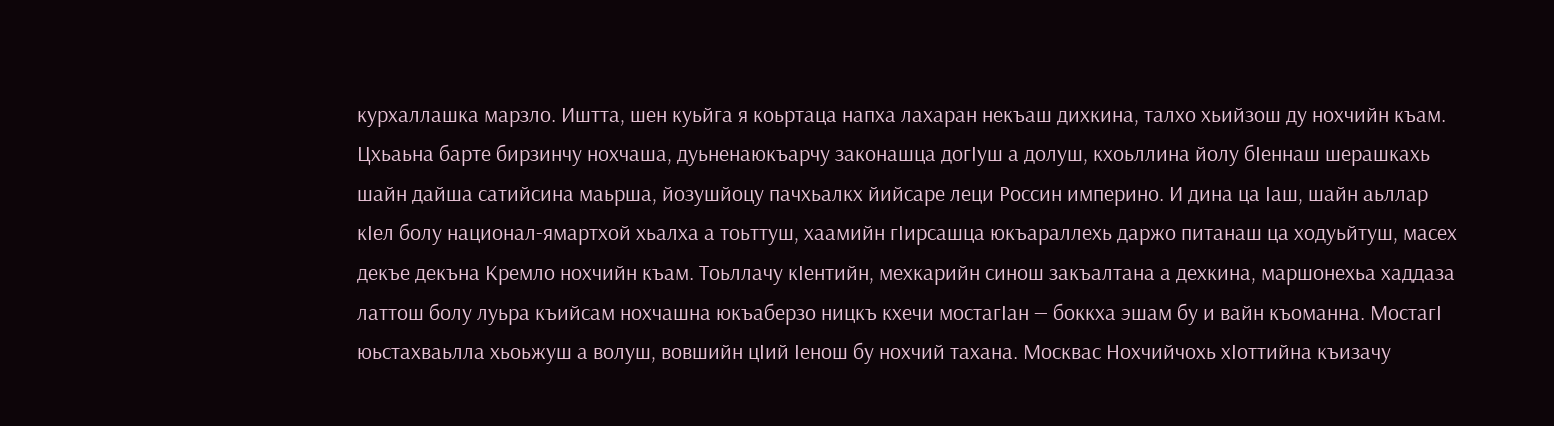курхаллашка марзло. Иштта, шен куьйга я коьртаца напха лахаран некъаш дихкина, талхо хьийзош ду нохчийн къам.
Цхьаьна барте бирзинчу нохчаша, дуьненаюкъарчу законашца догIуш а долуш, кхоьллина йолу бIеннаш шерашкахь шайн дайша сатийсина маьрша, йозушйоцу пачхьалкх йийсаре леци Россин империно. И дина ца Iаш, шайн аьллар кIел болу национал-ямартхой хьалха а тоьттуш, хаамийн гIирсашца юкъараллехь даржо питанаш ца ходуьйтуш, масех декъе декъна Кремло нохчийн къам. Тоьллачу кIентийн, мехкарийн синош закъалтана а дехкина, маршонехьа хаддаза латтош болу луьра къийсам нохчашна юкъаберзо ницкъ кхечи мостагIан — боккха эшам бу и вайн къоманна. МостагI юьстахваьлла хьоьжуш а волуш, вовшийн цIий Iенош бу нохчий тахана. Москвас Нохчийчохь хIоттийна къизачу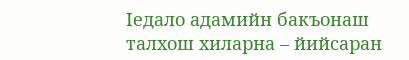Iедало адамийн бакъонаш талхош хиларна – йийсаран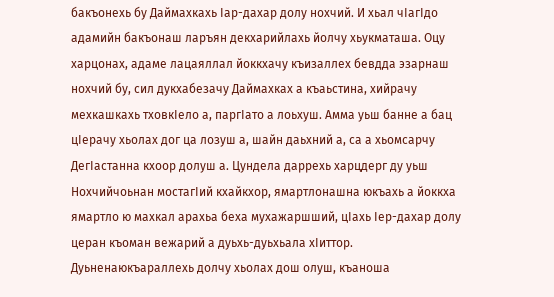бакъонехь бу Даймахкахь Iар-дахар долу нохчий. И хьал чIагIдо адамийн бакъонаш ларъян декхарийлахь йолчу хьукматаша. Оцу харцонах, адаме лацаяллал йоккхачу къизаллех бевдда эзарнаш нохчий бу, сил дукхабезачу Даймахках а къаьстина, хийрачу мехкашкахь тховкIело а, паргIато а лоьхуш. Амма уьш банне а бац цIерачу хьолах дог ца лозуш а, шайн даьхний а, са а хьомсарчу ДегIастанна кхоор долуш а. Цундела даррехь харцдерг ду уьш Нохчийчоьнан мостагIий кхайкхор, ямартлонашна юкъахь а йоккха ямартло ю махкал арахьа беха мухажаршший, цIахь Iер-дахар долу церан къоман вежарий а дуьхь-дуьхьала хIиттор.
Дуьненаюкъараллехь долчу хьолах дош олуш, къаноша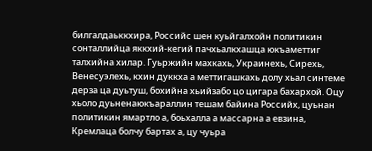билгалдаьккхира, Российс шен куьйгалхойн политикин сонталлийца яккхий-кегий пачхьалкхашца юкъаметтиг талхийна хилар. Гуьржийн махкахь, Украинехь, Сирехь, Венесуэлехь, кхин дуккха а меттигашкахь долу хьал синтеме дерза ца дуьтуш, бохийна хьийзабо цо цигара бахархой. Оцу хьоло дуьненаюкъараллин тешам байина Российх, цуьнан политикин ямартло а, боьхалла а массарна а евзина, Кремлаца болчу бартах а, цу чуьра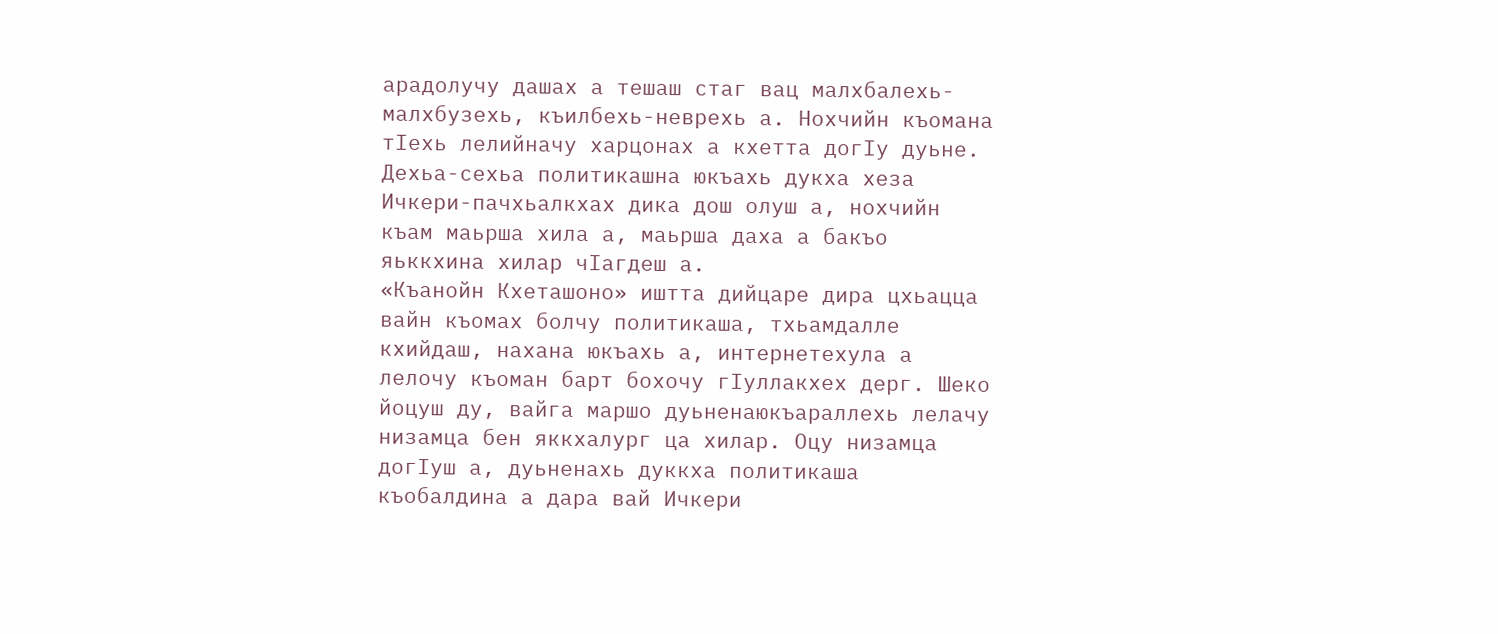арадолучу дашах а тешаш стаг вац малхбалехь-малхбузехь, къилбехь-неврехь а. Нохчийн къомана тIехь лелийначу харцонах а кхетта догIу дуьне. Дехьа-сехьа политикашна юкъахь дукха хеза Ичкери-пачхьалкхах дика дош олуш а, нохчийн къам маьрша хила а, маьрша даха а бакъо яьккхина хилар чIагдеш а.
«Къанойн Кхеташоно» иштта дийцаре дира цхьацца вайн къомах болчу политикаша, тхьамдалле кхийдаш, нахана юкъахь а, интернетехула а лелочу къоман барт бохочу гIуллакхех дерг. Шеко йоцуш ду, вайга маршо дуьненаюкъараллехь лелачу низамца бен яккхалург ца хилар. Оцу низамца догIуш а, дуьненахь дуккха политикаша къобалдина а дара вай Ичкери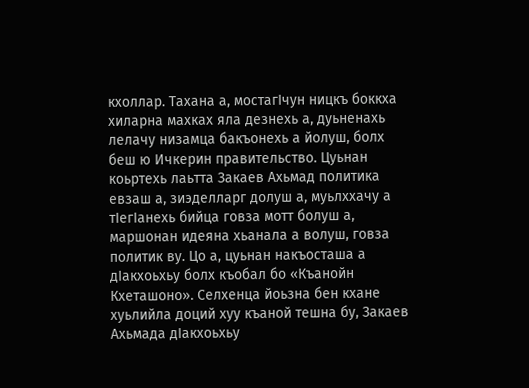кхоллар. Тахана а, мостагIчун ницкъ боккха хиларна махках яла дезнехь а, дуьненахь лелачу низамца бакъонехь а йолуш, болх беш ю Ичкерин правительство. Цуьнан коьртехь лаьтта Закаев Ахьмад политика евзаш а, зиэделларг долуш а, муьлххачу а тIегIанехь бийца говза мотт болуш а, маршонан идеяна хьанала а волуш, говза политик ву. Цо а, цуьнан накъосташа а дIакхоьхьу болх къобал бо «Къанойн Кхеташоно». Селхенца йоьзна бен кхане хуьлийла доций хуу къаной тешна бу, Закаев Ахьмада дIакхоьхьу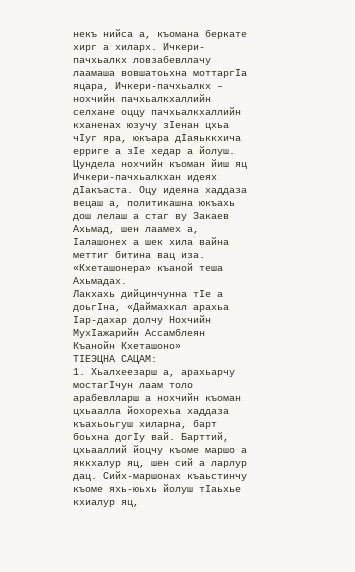некъ нийса а, къомана беркате хирг а хиларх. Ичкери-пачхьалкх ловзабевллачу лаамаша вовшатоьхна моттаргIа яцара, Ичкери-пачхьалкх – нохчийн пачхьалкхаллийн селхане оццу пачхьалкхаллийн кханенах юзучу зIенан цхьа чIуг яра, юкъара дIаяьккхича ерриге а зIе хедар а йолуш. Цундела нохчийн къоман йиш яц Ичкери-пачхьалкхан идеях дIакъаста. Оцу идеяна хаддаза вецаш а, политикашна юкъахь дош лелаш а стаг ву Закаев Ахьмад, шен лаамех а, Iалашонех а шек хила вайна меттиг битина вац иза. «Кхеташонера» къаной теша Ахьмадах.
Лакхахь дийцинчунна тIе а доьгIна, «Даймахкал арахьа Iар-дахар долчу Нохчийн МухIажарийн Ассамблеян Къанойн Кхеташоно»
ТIЕЭЦНА САЦАМ:
1. Хьалхеезарш а, арахьарчу мостагIчун лаам толо арабевлларш а нохчийн къоман цхьаалла йохорехьа хаддаза къахьоьгуш хиларна, барт боьхна догIу вай. Барттий, цхьааллий йоцчу къоме маршо а яккхалур яц, шен сий а ларлур дац. Сийх-маршонах къаьстинчу къоме яхь-юьхь йолуш тIаьхье кхиалур яц,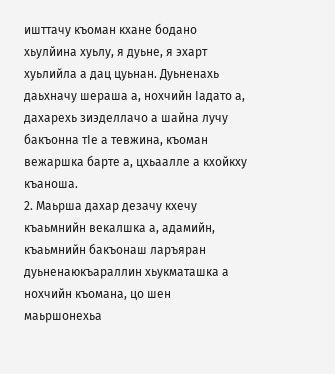ишттачу къоман кхане бодано хьулйина хуьлу, я дуьне, я эхарт хуьлийла а дац цуьнан. Дуьненахь даьхначу шераша а, нохчийн Iадато а, дахарехь зиэделлачо а шайна лучу бакъонна тIе а тевжина, къоман вежаршка барте а, цхьаалле а кхойкху къаноша.
2. Маьрша дахар дезачу кхечу къаьмнийн векалшка а, адамийн, къаьмнийн бакъонаш ларъяран дуьненаюкъараллин хьукматашка а нохчийн къомана, цо шен маьршонехьа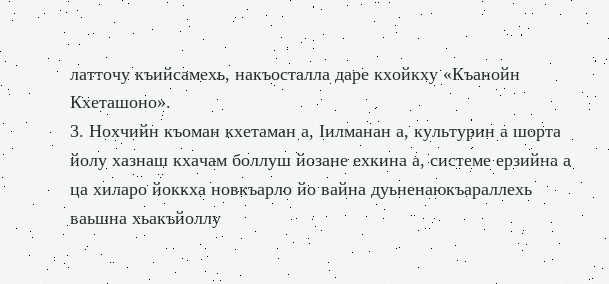латточу къийсамехь, накъосталла даре кхойкху «Къанойн Кхеташоно».
3. Нохчийн къоман кхетаман а, Iилманан а, культурин а шорта йолу хазнаш кхачам боллуш йозане ехкина а, системе ерзийна а ца хиларо йоккха новкъарло йо вайна дуьненаюкъараллехь ваьшна хьакъйоллу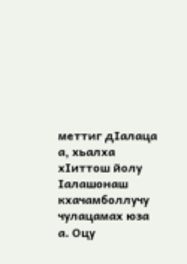меттиг дIалаца а, хьалха хIиттош йолу Iалашонаш кхачамболлучу чулацамах юза а. Оцу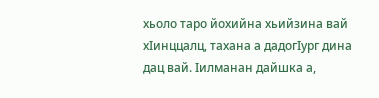хьоло таро йохийна хьийзина вай хIинццалц, тахана а дадогIург дина дац вай. Iилманан дайшка а,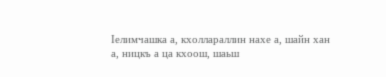Iелимчашка а, кхоллараллин нахе а, шайн хан а, ницкъ а ца кхоош, шаьш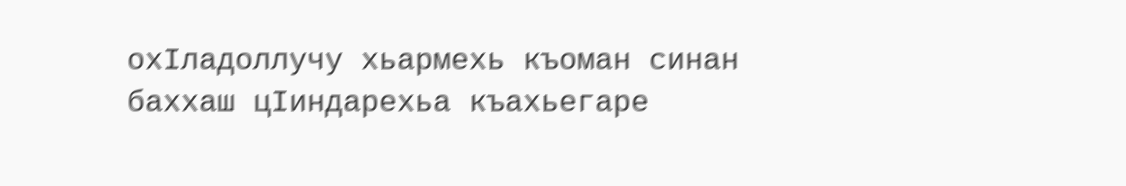охIладоллучу хьармехь къоман синан баххаш цIиндарехьа къахьегаре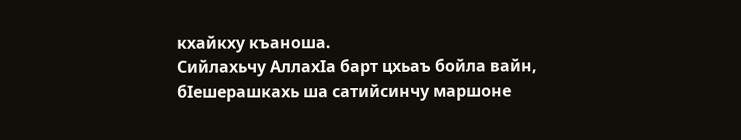кхайкху къаноша.
Сийлахьчу АллахIа барт цхьаъ бойла вайн, бIешерашкахь ша сатийсинчу маршоне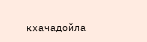кхачадойла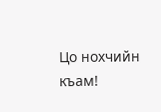Цо нохчийн къам!